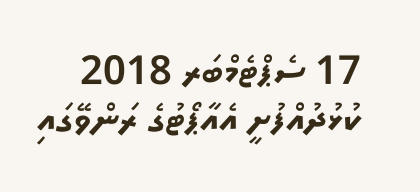17 ސެޕްޓެމްބަރ 2018
ކުޅުދުއްފުށީ އެއާޕޯޓުގެ ރަންވޭގައި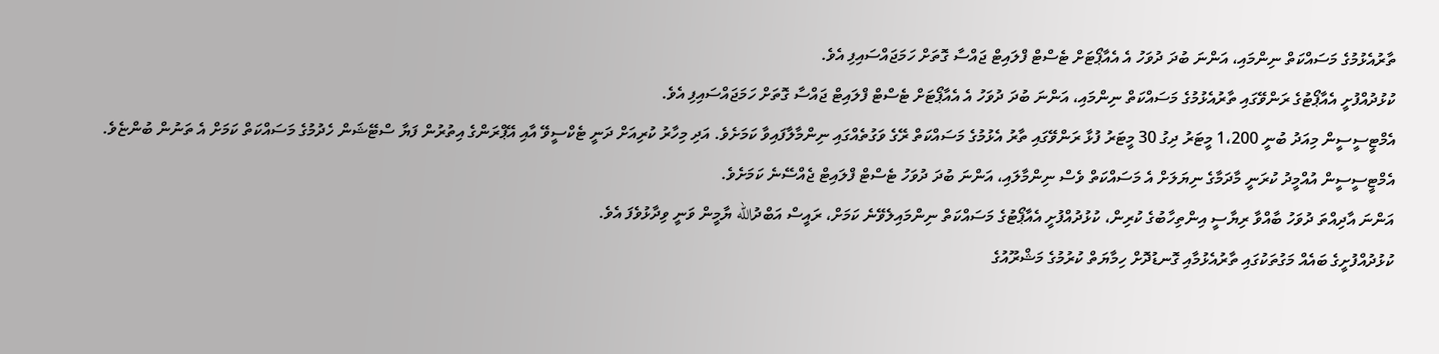ތާރުއެޅުމުގެ މަސައްކަތް ނިންމައި، އަންނަ ބުދަ ދުވަހު އެ އެއާޕޯޓަށް ޓެސްޓް ފްލައިޓް ޖައްސާ ގޮތަށް ހަމަޖައްސައިފި އެވެ.
ކުޅުދުއްފުށީ އެއާޕޯޓުގެ ރަންވޭގައި ތާރުއެޅުމުގެ މަސައްކަތް ނިންމައި، އަންނަ ބުދަ ދުވަހު އެ އެއާޕޯޓަށް ޓެސްޓް ފްލައިޓް ޖައްސާ ގޮތަށް ހަމަޖައްސައިފި އެވެ.
އެމްޓީސީސީން މިއަދު ބުނީ 1،200 މީޓަރު ދިގު 30 މީޓަރު ފުޅާ ރަންވޭގައި ތާރު އެޅުމުގެ މަސައްކަތް ރޭގެ ވަގުތެއްގައި ނިންމާލާފައިވާ ކަމަށެވެ. އަދި މިހާރު ކުރިއަށް ދަނީ ޓެކްސީވޭ އާއި އޭޕްރަންގެ އިތުރުން ފަޔާ ސްޓޭޝަން ހެދުމުގެ މަސައްކަތް ކަމަށް އެ ތަނުން ބުންޏެވެ.
އެމްޓީސީސީން އުއްމީދު ކުރަނީ މާދަމާގެ ނިޔަލަށް އެ މަސައްކަތް ވެސް ނިންމާލައި، އަންނަ ބުދަ ދުވަހު ޓެސްޓް ފްލައިޓް ޖެއްސޭނެ ކަމަށެވެ.
އަންނަ އާދިއްތަ ދުވަހު ބާއްވާ ރިޔާސީ އިންތިހާބުގެ ކުރިން، ކުޅުދުއްފުށީ އެއާޕޯޓުގެ މަސައްކަތް ނިންމައިލެވޭނެ ކަމަށް، ރައީސް އަބްދުالله ޔާމީން ވަނީ ވިދާޅުވެފަ އެވެ.
ކުޅުދުއްފުށީގެ ބައެއް މަގުތަކުގައި ތާރުއެޅުމާއި ގޮނޑުދޮށް ހިމާޔަތް ކުރުމުގެ މަޝްރޫއުގެ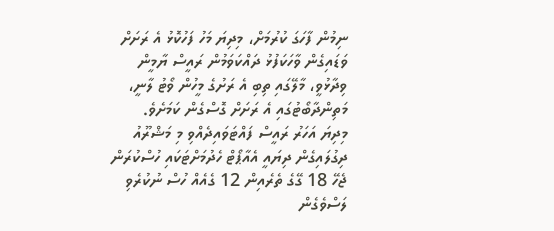ނިމުން ފާހަގަ ކުރުމަށް، މިދިޔަ މަހު ފަހުކޮޅު އެ ރަށަށް ވަޑައިގެން ވާހަކަފުޅު ދައްކަވަމުން ރައީސް ޔާމީން ވިދާޅުވީ، މާލޭގައި ތިބި އެ ރަށުގެ މީހުން ވޯޓު ލާނީ، މަތިންދާބޯޓުގައި އެ ރަށަށް ގޮސްގެން ކަމަށެވެ.
މިދިޔަ އަހަރު ރައީސް ފައްޓަވައިދެއްވި މި މަޝްރޫއު ދިގުލައިގެން ދިޔައީ އެއާޕޯޓް ހެދުމަށްޓަކައި ހުސްކުރަން ޖެހޭ 18 ގޭގެ ތެރެއިން 12 ގެއެއް ހުސް ނުކުރެވި ލަސްވެގެން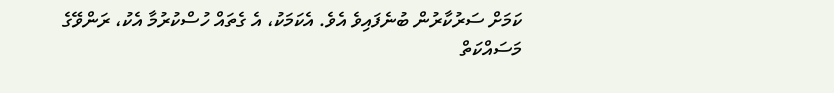ކަމަށް ސަރުކާރުން ބުނެފައިވެ އެވެ. އެކަމަކު، އެ ގެތައް ހުސްކުރުމާ އެކު، ރަންވޭގެ މަސައްކަތް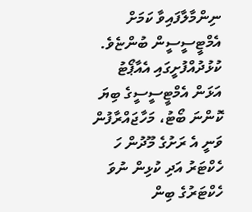ނިންމާލާފައިވާ ކަމަށް އެމްޓީސީސީން ބުންޏެވެ.
ކުޅުދުއްފުށީގައި އެއާޕޯޓު އަޅަން އެމްޓީސީސީގެ ބިޔަ ކޮންނަ ބޯޓު، މަހާޖައްރާފުން ވަނީ އެ ރަށުގެ މޫދުން ހަ ހެކްޓަރު އަދި ކުޅިން ނުވަ ހެކްޓަރުގެ ބިން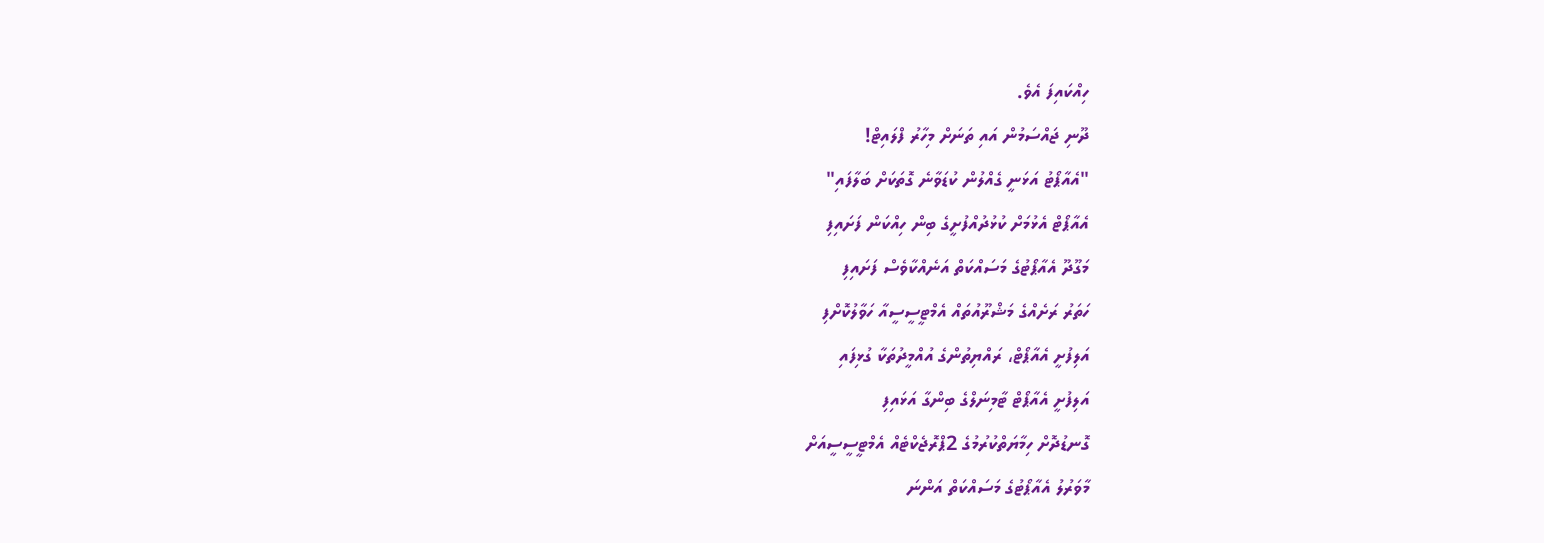ހިއްކައިފަ އެވެ.
ދޫނި ޖައްސަމުން އައި ތަނަށް މިހާރު ފްލައިޓް!
"އެއާޕޯޓު އަޅަނީ ގެއްލުން ކުޑަވާނެ ގޮތަކަށް ބަލާފައި"
އެއާޕޯޓް އެޅުމަށް ކުޅުދުއްފުށީގެ ބިން ހިއްކަން ފަށައިފި
މަގޫދޫ އެއާޕޯޓުގެ މަސައްކަތް އަނެއްކާވެސް ފަށައިފި
ހަތަރު ރަށެއްގެ މަޝްރޫއުތައް އެމްޓީސީސީއާ ހަވާލުކޮށްފި
އަލިފުށީ އެއާޕޯޓް، ރައްޔިތުންގެ އުއްމީދުތަކާ ގުޅިފައި
އަލިފުށީ އެއާޕޯޓް ޓާމިނަލްގެ ބިންގާ އަޅައިފި
ގޮނޑުދޮށް ހިމާޔަތްކުރުމުގެ 2ޕްރޮޖެކްޓެއް އެމްޓީސީސީއަށް
މާވަރުލު އެއާޕޯޓުގެ މަސައްކަތް އަންނަ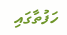ހަފުތާގައި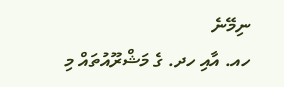ނިމޭނެ
ހއ. އާއި ހދ. ގެ މަޝްރޫއުތައް މި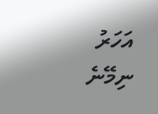އަހަރު ނިމޭނެ